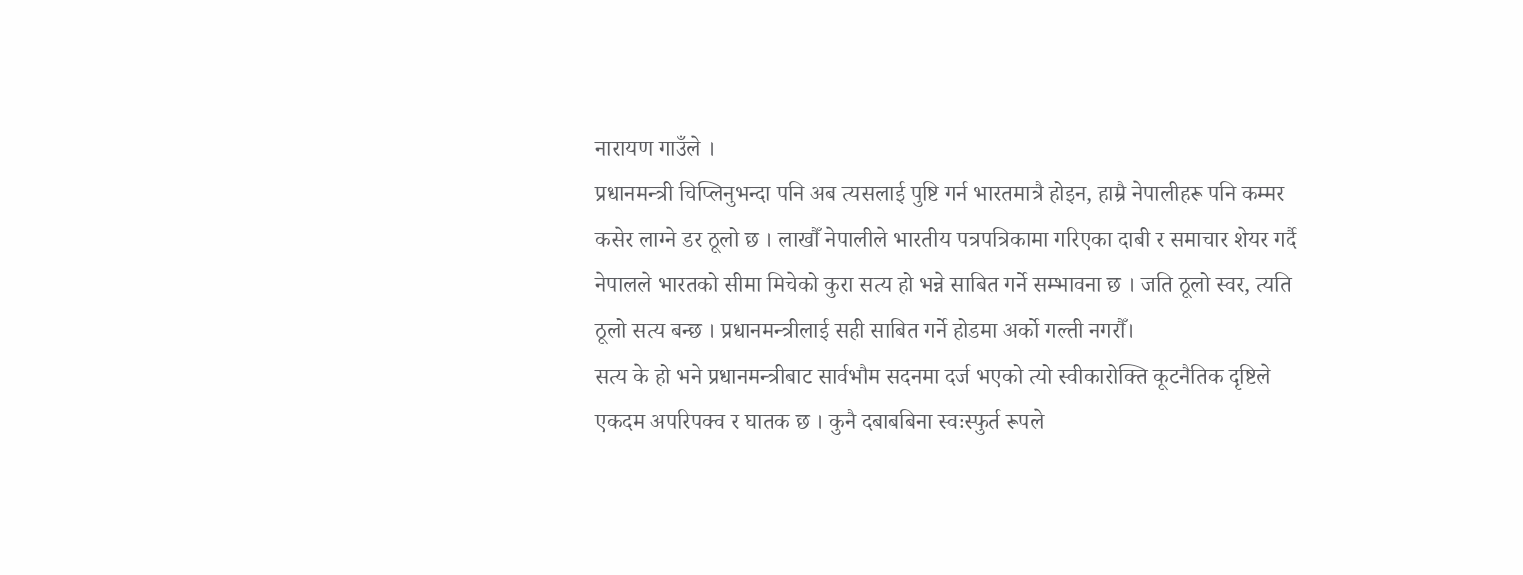नारायण गाउँले ।
प्रधानमन्त्री चिप्लिनुभन्दा पनि अब त्यसलाई पुष्टि गर्न भारतमात्रै होइन, हाम्रै नेपालीहरू पनि कम्मर कसेर लाग्ने डर ठूलो छ । लाखौँ नेपालीले भारतीय पत्रपत्रिकामा गरिएका दाबी र समाचार शेयर गर्दै नेपालले भारतको सीमा मिचेको कुरा सत्य हो भन्ने साबित गर्ने सम्भावना छ । जति ठूलो स्वर, त्यति ठूलो सत्य बन्छ । प्रधानमन्त्रीलाई सही साबित गर्ने होडमा अर्को गल्ती नगरौँ।
सत्य के हो भने प्रधानमन्त्रीबाट सार्वभौम सदनमा दर्ज भएको त्यो स्वीकारोक्ति कूटनैतिक दृष्टिले एकदम अपरिपक्व र घातक छ । कुनै दबाबबिना स्वःस्फुर्त रूपले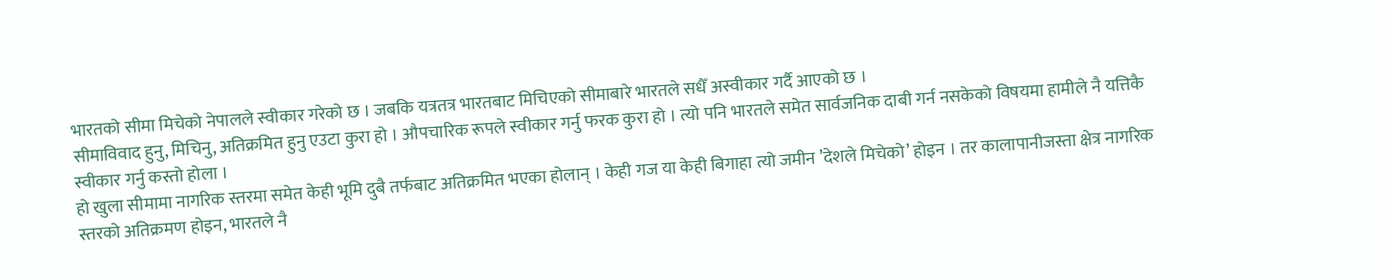भारतको सीमा मिचेको नेपालले स्वीकार गरेको छ । जबकि यत्रतत्र भारतबाट मिचिएको सीमाबारे भारतले सधैँ अस्वीकार गर्दै आएको छ ।
सीमाविवाद हुनु, मिचिनु, अतिक्रमित हुनु एउटा कुरा हो । औपचारिक रूपले स्वीकार गर्नु फरक कुरा हो । त्यो पनि भारतले समेत सार्वजनिक दाबी गर्न नसकेको विषयमा हामीले नै यत्तिकै स्वीकार गर्नु कस्तो होला ।
हो खुला सीमामा नागरिक स्तरमा समेत केही भूमि दुबै तर्फबाट अतिक्रमित भएका होलान् । केही गज या केही बिगाहा त्यो जमीन ’देशले मिचेको’ होइन । तर कालापानीजस्ता क्षेत्र नागरिक स्तरको अतिक्रमण होइन, भारतले नै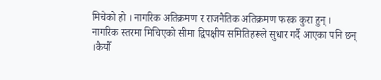मिचेको हो । नागरिक अतिक्रमण र राजनैतिक अतिक्रमण फरक कुरा हुन् ।
नागरिक स्तरमा मिचिएको सीमा द्विपक्षीय समितिहरूले सुधार गर्दै आएका पनि छन् ।कैयौँ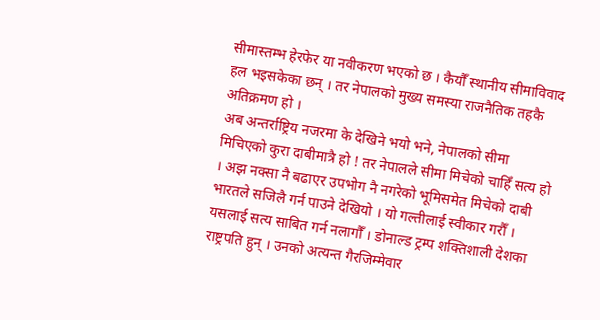सीमास्तम्भ हेरफेर या नवीकरण भएको छ । कैयौँ स्थानीय सीमाविवाद हल भइसकेका छन् । तर नेपालको मुख्य समस्या राजनैतिक तहकै अतिक्रमण हो ।
अब अन्तर्राष्ट्रिय नजरमा के देखिने भयो भने, नेपालको सीमा मिचिएको कुरा दाबीमात्रै हो ! तर नेपालले सीमा मिचेको चाहिँ सत्य हो । अझ नक्सा नै बढाएर उपभोग नै नगरेको भूमिसमेत मिचेको दाबी भारतले सजिलै गर्न पाउने देखियो । यो गल्तीलाई स्वीकार गरौँ । यसलाई सत्य साबित गर्न नलागौँ । डोनाल्ड ट्रम्प शक्तिशाली देशका राष्ट्रपति हुन् । उनको अत्यन्त गैरजिम्मेवार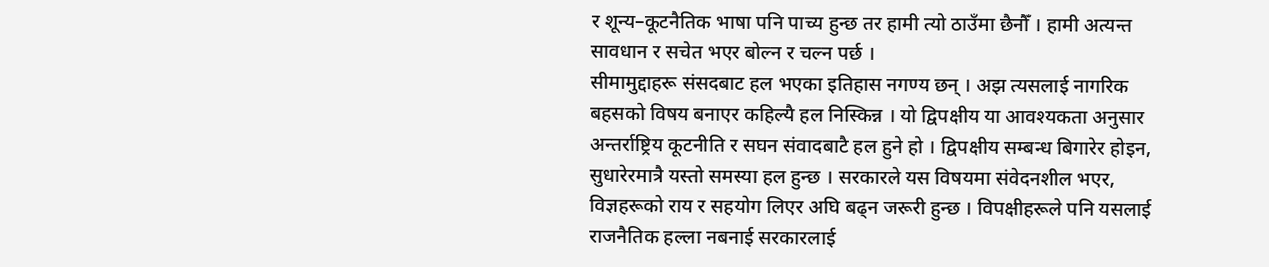र शून्य–कूटनैतिक भाषा पनि पाच्य हुन्छ तर हामी त्यो ठाउँमा छैनौँ । हामी अत्यन्त सावधान र सचेत भएर बोल्न र चल्न पर्छ ।
सीमामुद्दाहरू संसदबाट हल भएका इतिहास नगण्य छन् । अझ त्यसलाई नागरिक बहसको विषय बनाएर कहिल्यै हल निस्किन्न । यो द्विपक्षीय या आवश्यकता अनुसार अन्तर्राष्ट्रिय कूटनीति र सघन संवादबाटै हल हुने हो । द्विपक्षीय सम्बन्ध बिगारेर होइन, सुधारेरमात्रै यस्तो समस्या हल हुन्छ । सरकारले यस विषयमा संवेदनशील भएर, विज्ञहरूको राय र सहयोग लिएर अघि बढ्न जरूरी हुन्छ । विपक्षीहरूले पनि यसलाई राजनैतिक हल्ला नबनाई सरकारलाई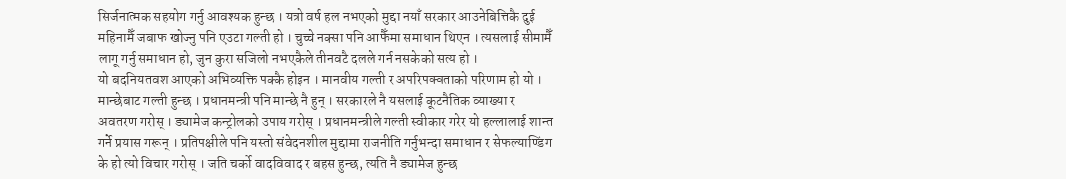सिर्जनात्मक सहयोग गर्नु आवश्यक हुन्छ । यत्रो वर्ष हल नभएको मुद्दा नयाँ सरकार आउनेबित्तिकै दुई महिनामैँ जबाफ खोज्नु पनि एउटा गल्ती हो । चुच्चे नक्सा पनि आफैँमा समाधान थिएन । त्यसलाई सीमामैँ लागू गर्नु समाधान हो, जुन कुरा सजिलो नभएकैले तीनवटै दलले गर्न नसकेको सत्य हो ।
यो बदनियतवश आएको अभिव्यक्ति पक्कै होइन । मानवीय गल्ती र अपरिपक्वताको परिणाम हो यो । मान्छेबाट गल्ती हुन्छ । प्रधानमन्त्री पनि मान्छे नै हुन् । सरकारले नै यसलाई कूटनैतिक व्याख्या र अवतरण गरोस् । ड्यामेज कन्ट्रोलको उपाय गरोस् । प्रधानमन्त्रीले गल्ती स्वीकार गरेर यो हल्लालाई शान्त गर्ने प्रयास गरून् । प्रतिपक्षीले पनि यस्तो संवेदनशील मुद्दामा राजनीति गर्नुभन्दा समाधान र सेफल्याण्डिंग के हो त्यो विचार गरोस् । जति चर्को वादविवाद र बहस हुन्छ, त्यति नै ड्यामेज हुन्छ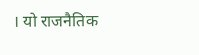। यो राजनैतिक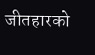जीतहारको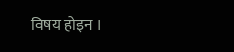विषय होइन ।